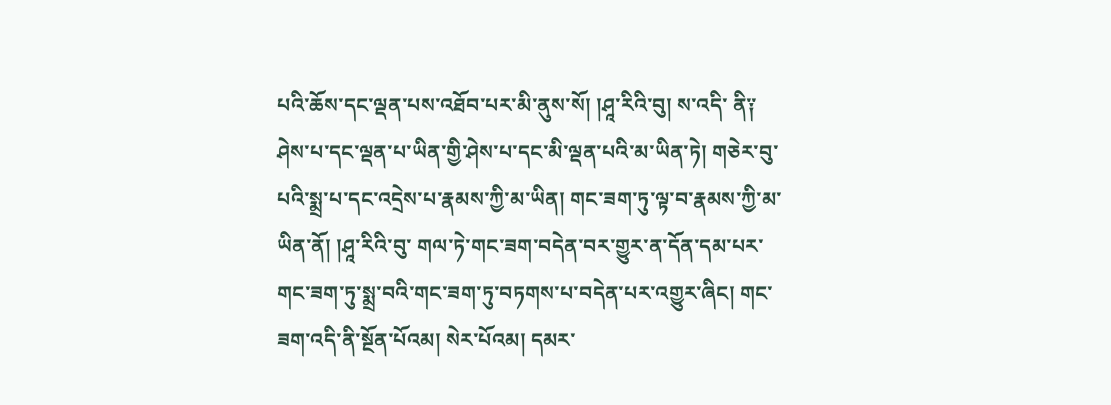པའི་ཆོས་དང་ལྡན་པས་འཐོབ་པར་མི་ནུས་སོ། །ཤཱ་རིའི་བུ། ས་འདི་ ནི༑ ཤེས་པ་དང་ལྡན་པ་ཡིན་གྱི་ཤེས་པ་དང་མི་ལྡན་པའི་མ་ཡིན་ཏེ། གཅེར་བུ་པའི་སྨྲ་པ་དང་འདྲེས་པ་རྣམས་ཀྱི་མ་ཡིན། གང་ཟག་ཏུ་ལྟ་བ་རྣམས་ཀྱི་མ་ཡིན་ནོ། །ཤཱ་རིའི་བུ་ གལ་ཏེ་གང་ཟག་བདེན་བར་གྱུར་ན་དོན་དམ་པར་གང་ཟག་ཏུ་སྨྲ་བའི་གང་ཟག་ཏུ་བཏགས་པ་བདེན་པར་འགྱུར་ཞིང། གང་ཟག་འདི་ནི་སྔོན་པོའམ། སེར་པོའམ། དམར་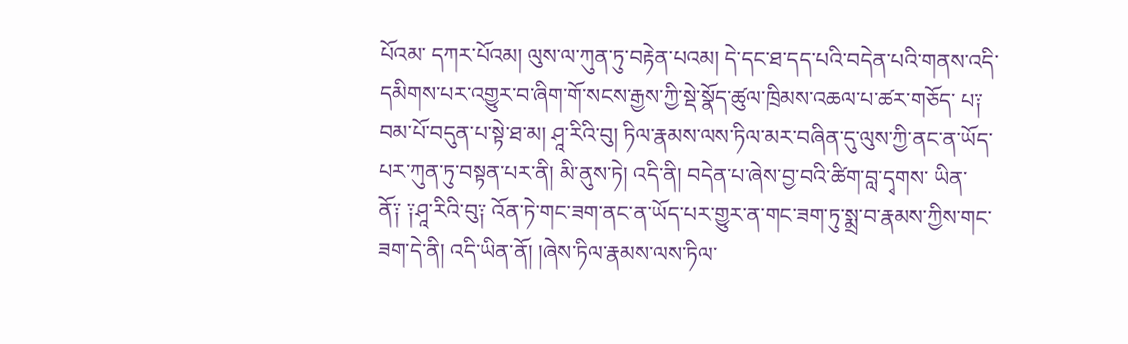པོའམ་ དཀར་པོའམ། ལུས་ལ་ཀུན་ཏུ་བརྟེན་པའམ། དེ་དང་ཐ་དད་པའི་བདེན་པའི་གནས་འདི་དམིགས་པར་འགྱུར་བ་ཞིག་གོ་སངས་རྒྱས་ཀྱི་སྡེ་སྣོད་ཚུལ་ཁྲིམས་འཆལ་པ་ཚར་གཅོད་ པ༑ བམ་པོ་བདུན་པ་སྟེ་ཐ་མ། ཤཱ་རིའི་བུ། ཏིལ་རྣམས་ལས་ཏིལ་མར་བཞིན་དུ་ལུས་ཀྱི་ནང་ན་ཡོད་པར་ཀུན་ཏུ་བསྟན་པར་ནི། མི་ནུས་ཏེ། འདི་ནི། བདེན་པ་ཞེས་བྱ་བའི་ཚིག་བླ་དྭགས་ ཡིན་ནོ༑ ༑ཤཱ་རིའི་བུ༑ འོན་ཏེ་གང་ཟག་ནང་ན་ཡོད་པར་གྱུར་ན་གང་ཟག་ཏུ་སྨྲ་བ་རྣམས་ཀྱིས་གང་ཟག་དེ་ནི། འདི་ཡིན་ནོ། །ཞེས་ཏིལ་རྣམས་ལས་ཏིལ་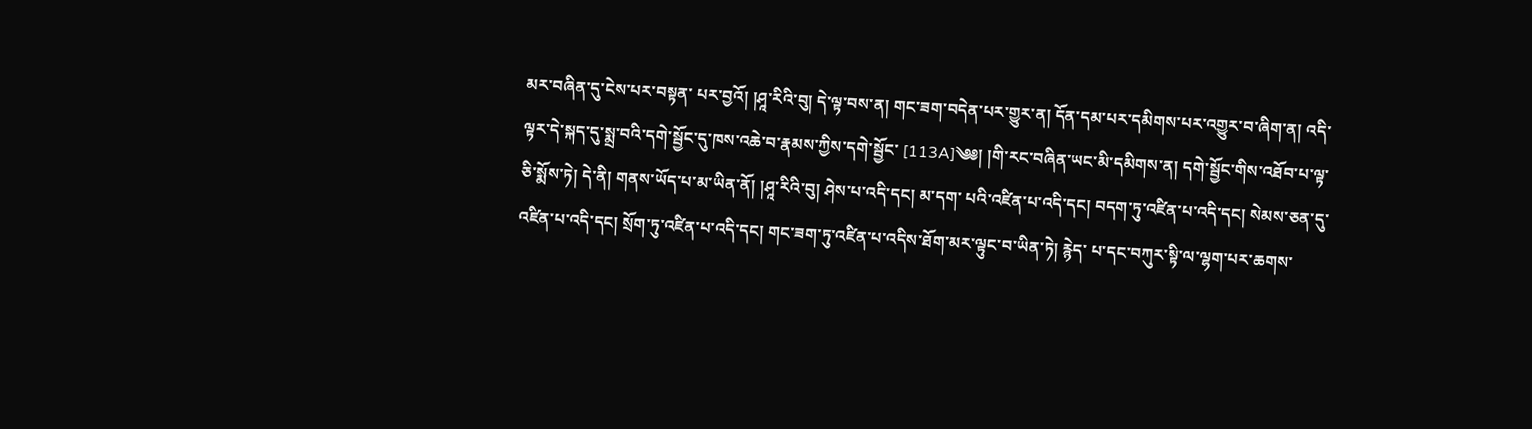མར་བཞིན་དུ་ངེས་པར་བསྟན་ པར་བྱའོ། །ཤཱ་རིའི་བུ། དེ་ལྟ་བས་ན། གང་ཟག་བདེན་པར་གྱུར་ན། དོན་དམ་པར་དམིགས་པར་འགྱུར་བ་ཞིག་ན། འདི་ལྟར་དེ་སྐད་དུ་སྨྲ་བའི་དགེ་སྦྱོང་དུ་ཁས་འཆེ་བ་རྣམས་ཀྱིས་དགེ་སྦྱོང་ [113A]༄༅། །གི་རང་བཞིན་ཡང་མི་དམིགས་ན། དགེ་སྦྱོང་གིས་འཐོབ་པ་ལྟ་ཅི་སྨོས་ཏེ། དེ་ནི། གནས་ཡོད་པ་མ་ཡིན་ནོ། །ཤཱ་རིའི་བུ། ཤེས་པ་འདི་དང། མ་དག་ པའི་འཛིན་པ་འདི་དང། བདག་ཏུ་འཛིན་པ་འདི་དང། སེམས་ཅན་དུ་འཛིན་པ་འདི་དང། སྲོག་ཏུ་འཛིན་པ་འདི་དང། གང་ཟག་ཏུ་འཛིན་པ་འདིས་ཐོག་མར་ལྟུང་བ་ཡིན་ཏེ། རྙེད་ པ་དང་བཀུར་སྟི་ལ་ལྷག་པར་ཆགས་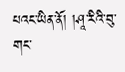པའང་ཡིན་ནོ། །ཤཱ་རིའི་བུ་གང་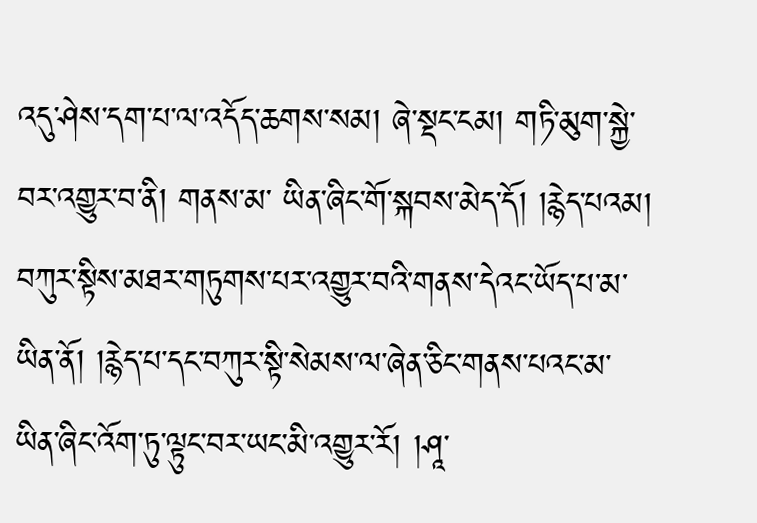འདུ་ཤེས་དག་པ་ལ་འདོད་ཆགས་སམ། ཞེ་སྡང་ངམ། གཏི་མུག་སྐྱེ་བར་འགྱུར་བ་ནི། གནས་མ་ ཡིན་ཞིང་གོ་སྐབས་མེད་དོ། །རྙེད་པའམ། བཀུར་སྟིས་མཐར་གཏུགས་པར་འགྱུར་བའི་གནས་དེའང་ཡོད་པ་མ་ཡིན་ནོ། །རྙེད་པ་དང་བཀུར་སྟི་སེམས་ལ་ཞེན་ཅིང་གནས་པའང་མ་ ཡིན་ཞིང་འོག་ཏུ་ལྟུང་བར་ཡང་མི་འགྱུར་རོ། །ཤཱ་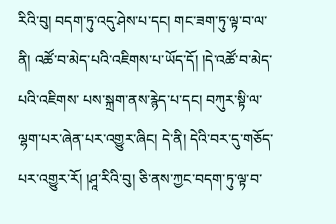རིའི་བུ། བདག་ཏུ་འདུ་ཤེས་པ་དང། གང་ཟག་ཏུ་ལྟ་བ་ལ་ནི། འཚོ་བ་མེད་པའི་འཇིགས་པ་ཡོད་དོ། །དེ་འཚོ་བ་མེད་པའི་འཇིགས་ པས་སྐྲག་ནས་རྙེད་པ་དང། བཀུར་སྟི་ལ་ལྷག་པར་ཞེན་པར་འགྱུར་ཞིང། དེ་ནི། དེའི་བར་དུ་གཅོད་པར་འགྱུར་རོ། །ཤཱ་རིའི་བུ། ཅི་ནས་ཀྱང་བདག་ཏུ་ལྟ་བ་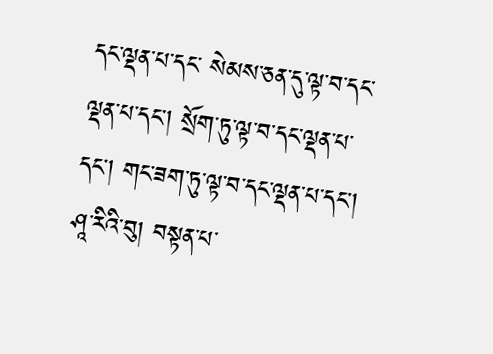དང་ལྡན་པ་དང་ སེམས་ཅན་དུ་ལྟ་བ་དང་ལྡན་པ་དང། སྲོག་ཏུ་ལྟ་བ་དང་ལྡན་པ་དང། གང་ཟག་ཏུ་ལྟ་བ་དང་ལྡན་པ་དང། ཤཱ་རིའི་བུ། བསྟན་པ་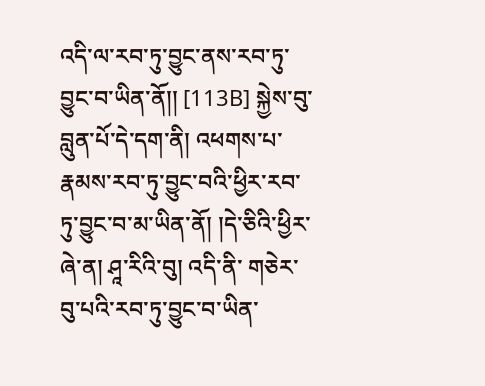འདི་ལ་རབ་ཏུ་བྱུང་ནས་རབ་ཏུ་བྱུང་བ་ཡིན་ནོ།། [113B] སྐྱེས་བུ་བླུན་པོ་དེ་དག་ནི། འཕགས་པ་རྣམས་རབ་ཏུ་བྱུང་བའི་ཕྱིར་རབ་ཏུ་བྱུང་བ་མ་ཡིན་ནོ། །དེ་ཅིའི་ཕྱིར་ཞེ་ན། ཤཱ་རིའི་བུ། འདི་ནི་ གཅེར་བུ་པའི་རབ་ཏུ་བྱུང་བ་ཡིན་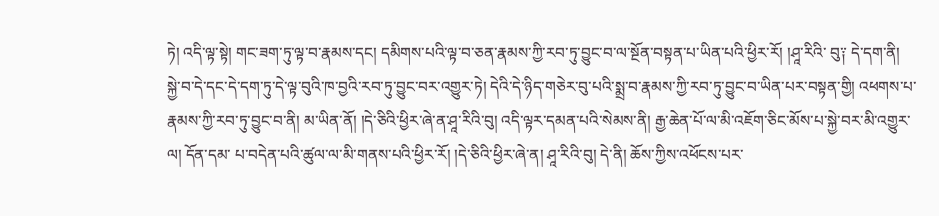ཏེ། འདི་ལྟ་སྟེ། གང་ཟག་ཏུ་ལྟ་བ་རྣམས་དང། དམིགས་པའི་ལྟ་བ་ཅན་རྣམས་ཀྱི་རབ་ཏུ་བྱུང་བ་ལ་སྔོན་བསྟན་པ་ཡིན་པའི་ཕྱིར་རོ། །ཤཱ་རིའི་ བུ༑ དེ་དག་ནི། སྐྱེ་བ་དེ་དང་དེ་དག་ཏུ་དེ་ལྟ་བུའི་ཁ་བྱའི་རབ་ཏུ་བྱུང་བར་འགྱུར་ཏེ། དེའི་དེ་ཉིད་གཅེར་བུ་པའི་སྨྲ་བ་རྣམས་ཀྱི་རབ་ཏུ་བྱུང་བ་ཡིན་པར་བསྟན་གྱི། འཕགས་པ་ རྣམས་ཀྱི་རབ་ཏུ་བྱུང་བ་ནི། མ་ཡིན་ནོ། །དེ་ཅིའི་ཕྱིར་ཞེ་ན་ཤཱ་རིའི་བུ། འདི་ལྟར་དམན་པའི་སེམས་ནི། རྒྱ་ཆེན་པོ་ལ་མི་འཇོག་ཅིང་མོས་པ་སྐྱེ་བར་མི་འགྱུར་ལ། དོན་དམ་ པ་བདེན་པའི་ཚུལ་ལ་མི་གནས་པའི་ཕྱིར་རོ། །དེ་ཅིའི་ཕྱིར་ཞེ་ན། ཤཱ་རིའི་བུ། དེ་ནི། ཆོས་ཀྱིས་འཕོངས་པར་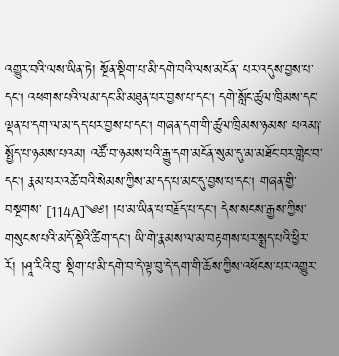འགྱུར་བའི་ལས་ཡིན་ཏེ། སྔོན་སྡིག་པ་མི་དགེ་བའི་ལས་མངོན་ པར་འདུས་བྱས་པ་དང། འཕགས་པའི་ལམ་དང་མི་མཐུན་པར་བྱས་པ་དང། དགེ་སློང་ཚུལ་ཁྲིམས་དང་ལྡན་པ་དག་ལ་མ་དད་པར་བྱས་པ་དང། གཞན་དག་གི་ཚུལ་ཁྲིམས་ཉམས་ པའམ༑ སྤྱོད་པ་ཉམས་པའམ། འཚོ་བ་ཉམས་པའི་རྒྱུ་དག་མངོན་སུམ་དུ་མ་མཐོང་བར་གླེང་བ་དང། རྣམ་པར་འཚེ་བའི་སེམས་ཀྱིས་མ་དད་པ་མང་དུ་བྱས་པ་དང། གཞན་གྱི་བསྔགས་ [114A]༄༅། །པ་མ་ཡིན་པ་བརྗོད་པ་དང། དེས་སངས་རྒྱས་ཀྱིས་གསུངས་པའི་མདོ་སྡེའི་ཚིག་དང། ཡི་གེ་རྣམས་ལ་མ་བརྟགས་པར་སྨྲད་པའི་ཕྱིར་རོ། །ཤཱ་རིའི་བུ་ སྡིག་པ་མི་དགེ་བ་དེ་ལྟ་བུ་དེ་དག་གི་ཆོས་ཀྱིས་འཕོངས་པར་འགྱུར་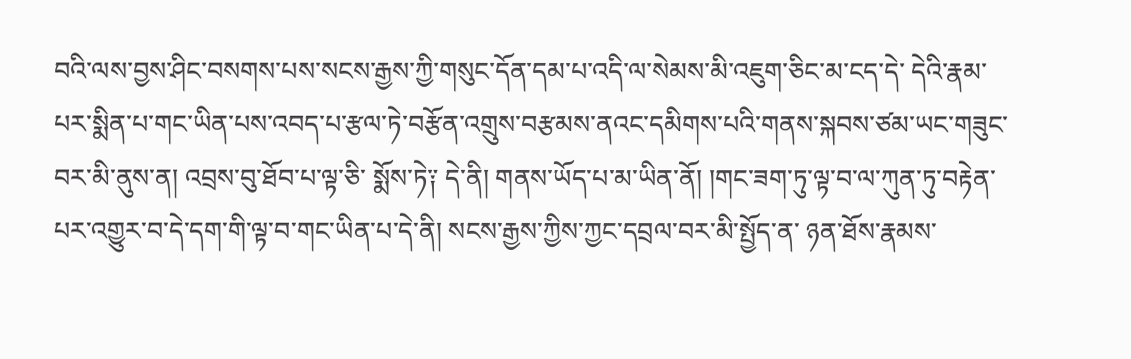བའི་ལས་བྱས་ཤིང་བསགས་པས་སངས་རྒྱས་ཀྱི་གསུང་དོན་དམ་པ་འདི་ལ་སེམས་མི་འཇུག་ཅིང་མ་ངད་དེ་ དེའི་རྣམ་པར་སྨིན་པ་གང་ཡིན་པས་འབད་པ་རྩལ་ཏེ་བརྩོན་འགྲུས་བརྩམས་ནའང་དམིགས་པའི་གནས་སྐབས་ཙམ་ཡང་གཟུང་བར་མི་ནུས་ན། འབྲས་བུ་ཐོབ་པ་ལྟ་ཅི་ སྨོས་ཏེ༑ དེ་ནི། གནས་ཡོད་པ་མ་ཡིན་ནོ། །གང་ཟག་ཏུ་ལྟ་བ་ལ་ཀུན་ཏུ་བརྟེན་པར་འགྱུར་བ་དེ་དག་གི་ལྟ་བ་གང་ཡིན་པ་དེ་ནི། སངས་རྒྱས་ཀྱིས་ཀྱང་དབྲལ་བར་མི་སྤྱོད་ན་ ཉན་ཐོས་རྣམས་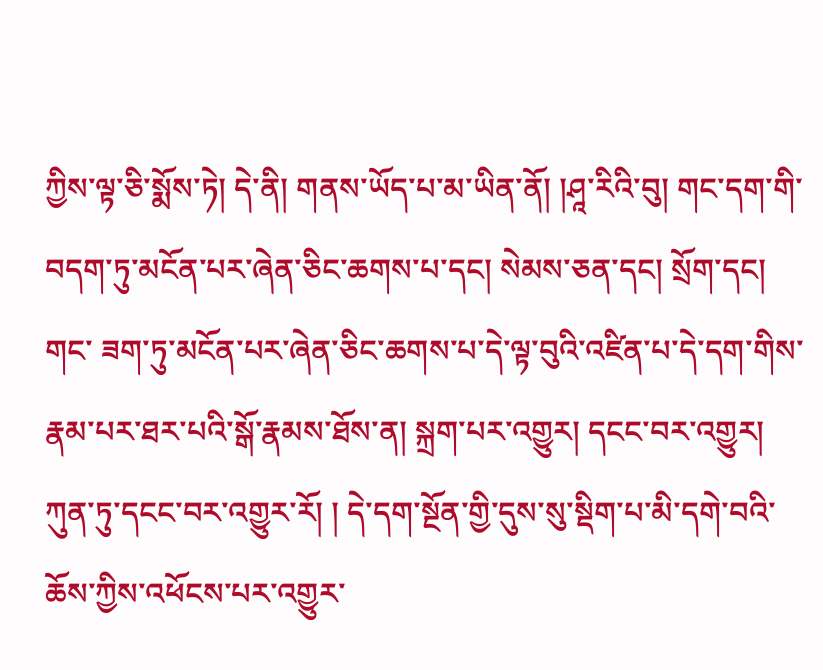ཀྱིས་ལྟ་ཅི་སྨོས་ཏེ། དེ་ནི། གནས་ཡོད་པ་མ་ཡིན་ནོ། །ཤཱ་རིའི་བུ། གང་དག་གི་བདག་ཏུ་མངོན་པར་ཞེན་ཅིང་ཆགས་པ་དང། སེམས་ཅན་དང། སྲོག་དང། གང་ ཟག་ཏུ་མངོན་པར་ཞེན་ཅིང་ཆགས་པ་དེ་ལྟ་བུའི་འཛིན་པ་དེ་དག་གིས་རྣམ་པར་ཐར་པའི་སྒོ་རྣམས་ཐོས་ན། སྐྲག་པར་འགྱུར། དངང་བར་འགྱུར། ཀུན་ཏུ་དངང་བར་འགྱུར་རོ། ། དེ་དག་སྔོན་གྱི་དུས་སུ་སྡིག་པ་མི་དགེ་བའི་ཆོས་ཀྱིས་འཕོངས་པར་འགྱུར་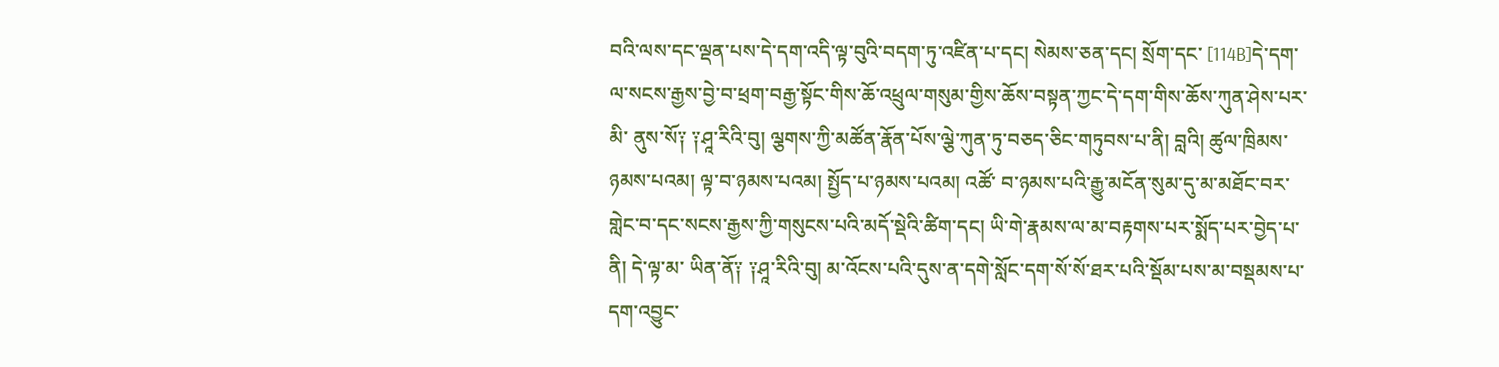བའི་ལས་དང་ལྡན་པས་དེ་དག་འདི་ལྟ་བུའི་བདག་ཏུ་འཛིན་པ་དང། སེམས་ཅན་དང། སྲོག་དང་ [114B]དེ་དག་ལ་སངས་རྒྱས་བྱེ་བ་ཕྲག་བརྒྱ་སྟོང་གིས་ཆོ་འཕྲུལ་གསུམ་གྱིས་ཆོས་བསྟན་ཀྱང་དེ་དག་གིས་ཆོས་ཀུན་ཤེས་པར་མི་ ནུས་སོ༑ ༑ཤཱ་རིའི་བུ། ལྕགས་ཀྱི་མཚོན་རྣོན་པོས་ལྕེ་ཀུན་ཏུ་བཅད་ཅིང་གཏུབས་པ་ནི། བླའི། ཚུལ་ཁྲིམས་ཉམས་པའམ། ལྟ་བ་ཉམས་པའམ། སྤྱོད་པ་ཉམས་པའམ། འཚོ་ བ་ཉམས་པའི་རྒྱུ་མངོན་སུམ་དུ་མ་མཐོང་བར་གླེང་བ་དང་སངས་རྒྱས་ཀྱི་གསུངས་པའི་མདོ་སྡེའི་ཚིག་དང། ཡི་གེ་རྣམས་ལ་མ་བརྟགས་པར་སྨོད་པར་བྱེད་པ་ནི། དེ་ལྟ་མ་ ཡིན་ནོ༑ ༑ཤཱ་རིའི་བུ། མ་འོངས་པའི་དུས་ན་དགེ་སློང་དག་སོ་སོ་ཐར་པའི་སྡོམ་པས་མ་བསྡམས་པ་དག་འབྱུང་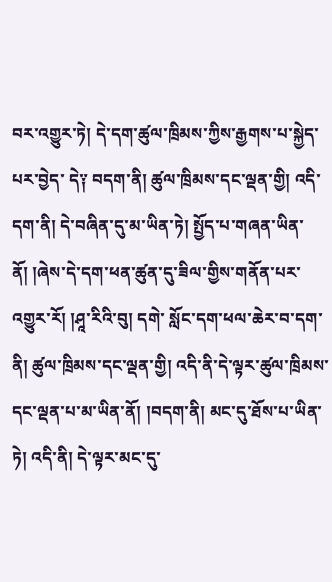བར་འགྱུར་ཏེ། དེ་དག་ཚུལ་ཁྲིམས་ཀྱིས་རྒྱགས་པ་སྐྱེད་པར་བྱེད་ དེ༑ བདག་ནི། ཚུལ་ཁྲིམས་དང་ལྡན་གྱི། འདི་དག་ནི། དེ་བཞིན་དུ་མ་ཡིན་ཏེ། སྤྱོད་པ་གཞན་ཡིན་ནོ། །ཞེས་དེ་དག་ཕན་ཚུན་དུ་ཟིལ་གྱིས་གནོན་པར་འགྱུར་རོ། །ཤཱ་རིའི་བུ། དགེ་ སློང་དག་ཕལ་ཆེར་བ་དག་ནི། ཚུལ་ཁྲིམས་དང་ལྡན་གྱི། འདི་ནི་དེ་ལྟར་ཚུལ་ཁྲིམས་དང་ལྡན་པ་མ་ཡིན་ནོ། །བདག་ནི། མང་དུ་ཐོས་པ་ཡིན་ཏེ། འདི་ནི། དེ་ལྟར་མང་དུ་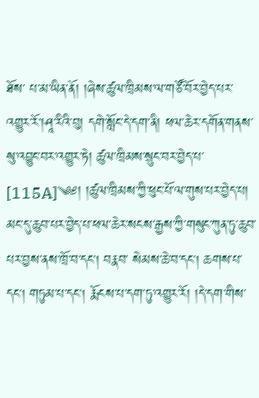ཐོས་ པ་མ་ཡིན་ནོ། །ཞེས་ཚུལ་ཁྲིམས་ལ་གཙོ་བོར་བྱེད་པར་འགྱུར་རོ་།ཤཱ་རིའི་བུ། དགེ་སློང་དེ་དག་ནི། ཕལ་ཆེར་དགོན་གནས་སུ་འབྱུང་བར་འགྱུར་ཏེ། ཚུལ་ཁྲིམས་སྲུང་བར་བྱེད་པ་ [115A]༄༅། །ཚུལ་ཁྲིམས་ཀྱི་ཕུང་པོ་ལ་གུས་པར་བྱེད་པ། མང་དུ་ཆུབ་པར་བྱེད་པ་ཕལ་ཆེར་སངས་རྒྱས་ཀྱི་གསུང་ཀུན་ཏུ་ཆུབ་པར་བྱས་ནས་ཁྲོ་བ་དང། བརྣབ་ སེམས་ཆེ་བ་དང། ཆགས་པ་དང། གཏུམ་པ་དང། རྨོངས་པ་དག་ཏུ་འགྱུར་རོ། །དེ་དག་གིས་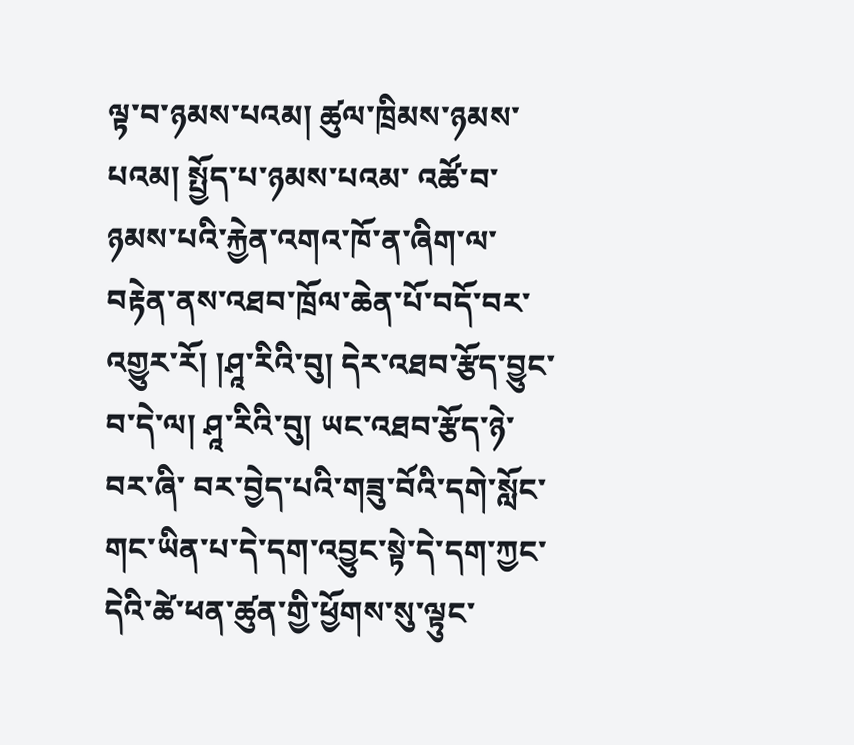ལྟ་བ་ཉམས་པའམ། ཚུལ་ཁྲིམས་ཉམས་པའམ། སྤྱོད་པ་ཉམས་པའམ་ འཚོ་བ་ཉམས་པའི་རྐྱེན་འགའ་ཁོ་ན་ཞིག་ལ་བརྟེན་ནས་འཐབ་ཁྲོལ་ཆེན་པོ་བདོ་བར་འགྱུར་རོ། །ཤཱ་རིའི་བུ། དེར་འཐབ་རྩོད་བྱུང་བ་དེ་ལ། ཤཱ་རིའི་བུ། ཡང་འཐབ་རྩོད་ཉེ་བར་ཞི་ བར་བྱེད་པའི་གཟུ་བོའི་དགེ་སློང་གང་ཡིན་པ་དེ་དག་འབྱུང་སྟེ་དེ་དག་ཀྱང་དེའི་ཚེ་ཕན་ཚུན་གྱི་ཕྱོགས་སུ་ལྟུང་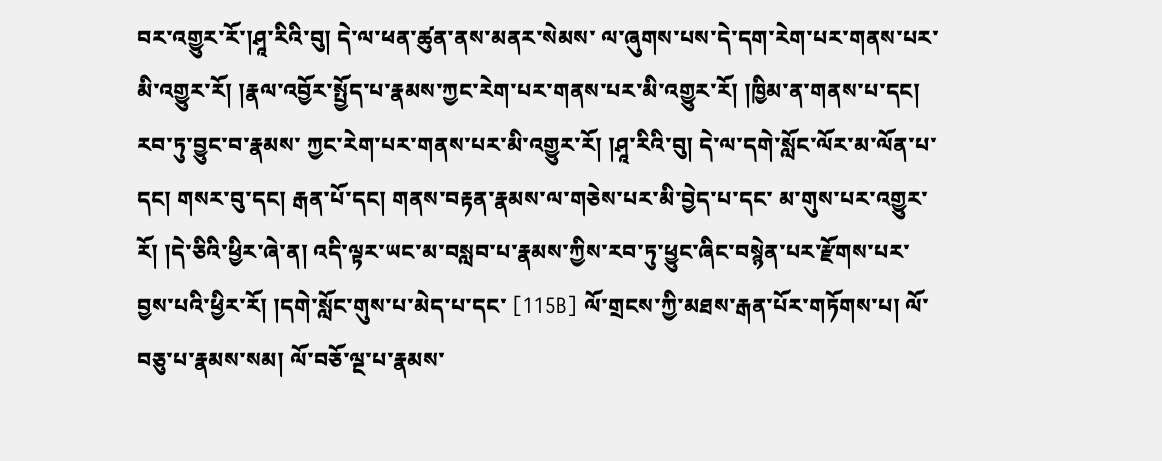བར་འགྱུར་རོ་།ཤཱ་རིའི་བུ། དེ་ལ་ཕན་ཚུན་ནས་མནར་སེམས་ ལ་ཞུགས་པས་དེ་དག་རེག་པར་གནས་པར་མི་འགྱུར་རོ། །རྣལ་འབྱོར་སྤྱོད་པ་རྣམས་ཀྱང་རེག་པར་གནས་པར་མི་འགྱུར་རོ། །ཁྱིམ་ན་གནས་པ་དང། རབ་ཏུ་བྱུང་བ་རྣམས་ ཀྱང་རེག་པར་གནས་པར་མི་འགྱུར་རོ། །ཤཱ་རིའི་བུ། དེ་ལ་དགེ་སློང་ལོར་མ་ལོན་པ་དང། གསར་བུ་དང། རྒན་པོ་དང། གནས་བརྟན་རྣམས་ལ་གཅེས་པར་མི་བྱེད་པ་དང་ མ་གུས་པར་འགྱུར་རོ། །དེ་ཅིའི་ཕྱིར་ཞེ་ན། འདི་ལྟར་ཡང་མ་བསླབ་པ་རྣམས་ཀྱིས་རབ་ཏུ་ཕྱུང་ཞིང་བསྙེན་པར་རྫོགས་པར་བྱས་པའི་ཕྱིར་རོ། །དགེ་སློང་གུས་པ་མེད་པ་དང་ [115B] ལོ་གྲངས་ཀྱི་མཐས་རྒན་པོར་གཏོགས་པ། ལོ་བཅུ་པ་རྣམས་སམ། ལོ་བཅོ་ལྔ་པ་རྣམས་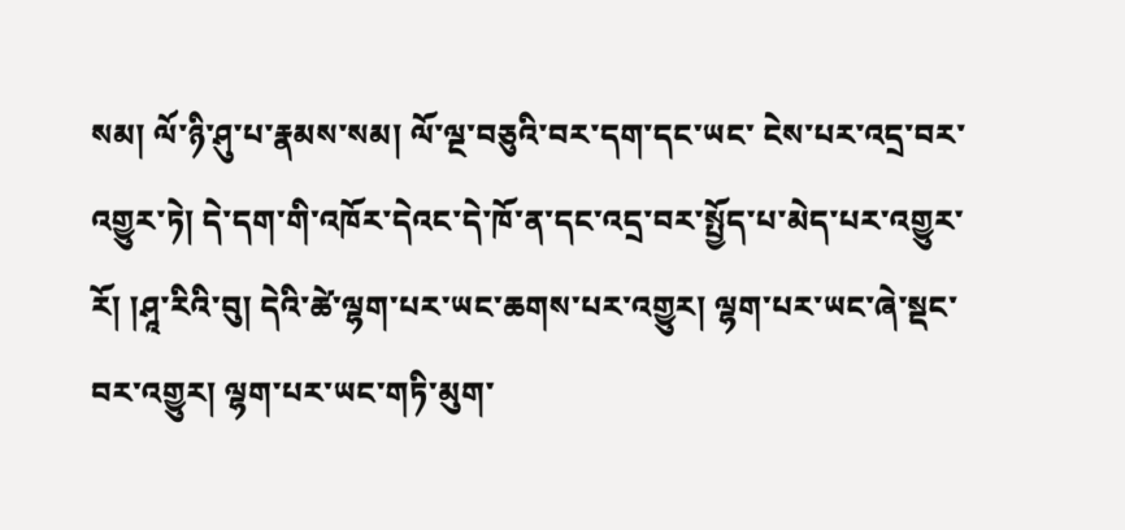སམ། ལོ་ཉི་ཤུ་པ་རྣམས་སམ། ལོ་ལྔ་བཅུའི་བར་དག་དང་ཡང་ ངེས་པར་འདྲ་བར་འགྱུར་ཏེ། དེ་དག་གི་འཁོར་དེའང་དེ་ཁོ་ན་དང་འདྲ་བར་སྤྱོད་པ་མེད་པར་འགྱུར་རོ། །ཤཱ་རིའི་བུ། དེའི་ཚེ་ལྷག་པར་ཡང་ཆགས་པར་འགྱུར། ལྷག་པར་ཡང་ཞེ་སྡང་ བར་འགྱུར། ལྷག་པར་ཡང་གཏི་མུག་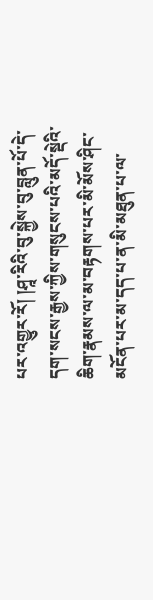པར་འགྱུར་རོ། །ཤཱ་རིའི་བུ་སྐྱེས་བུ་བླུན་པོ་དེ་དག་སངས་རྒྱས་ཀྱིས་གསུངས་པའི་མདོ་སྡེའི་ཆིག་རྣམས་ལ་མ་བརྟགས་པར་མི་མོས་ཤིང་ མངོན་པར་མ་དད་པ་ན་མི་མཐུན་པ་ལ་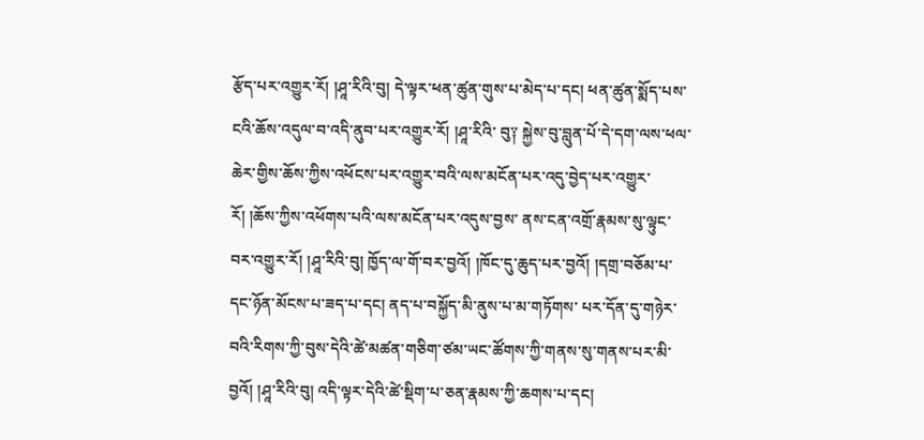རྩོད་པར་འགྱུར་རོ། །ཤཱ་རིའི་བུ། དེ་ལྟར་ཕན་ཚུན་གུས་པ་མེད་པ་དང། ཕན་ཚུན་སྨོད་པས་ངའི་ཆོས་འདུལ་བ་འདི་ནུབ་པར་འགྱུར་རོ། །ཤཱ་རིའི་ བུ༑ སྐྱེས་བུ་བླུན་པོ་དེ་དག་ལས་ཕལ་ཆེར་གྱིས་ཆོས་ཀྱིས་འཕོངས་པར་འགྱུར་བའི་ལས་མངོན་པར་འདུ་བྱེད་པར་འགྱུར་རོ། །ཆོས་ཀྱིས་འཕོགས་པའི་ལས་མངོན་པར་འདུས་བྱས་ ནས་ངན་འགྲོ་རྣམས་སུ་ལྟུང་བར་འགྱུར་རོ། །ཤཱ་རིའི་བུ། ཁྱོད་ལ་གོ་བར་བྱའོ། །ཁོང་དུ་ཆུད་པར་བྱའོ། །དགྲ་བཅོམ་པ་དང་ཉོན་མོངས་པ་ཟད་པ་དང། ནད་པ་བསྐྱོད་མི་ནུས་པ་མ་གཏོགས་ པར་དོན་དུ་གཉེར་བའི་རིགས་ཀྱི་བུས་དེའི་ཚེ་མཚན་གཅིག་ཙམ་ཡང་ཚོགས་ཀྱི་གནས་སུ་གནས་པར་མི་བྱའོ། །ཤཱ་རིའི་བུ། འདི་ལྟར་དེའི་ཚེ་སྡིག་པ་ཅན་རྣམས་ཀྱི་ཆགས་པ་དང།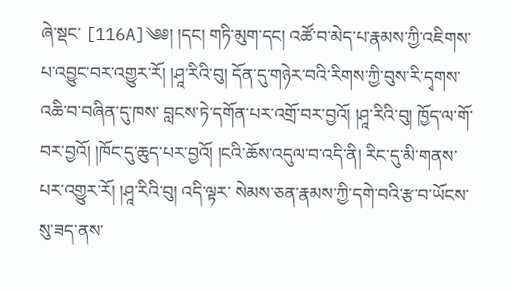ཞེ་སྡང་ [116A]༄༅། །དང། གཏི་མུག་དང། འཚོ་བ་མེད་པ་རྣམས་ཀྱི་འཇིགས་པ་འབྱུང་བར་འགྱུར་རོ། །ཤཱ་རིའི་བུ། དོན་དུ་གཉེར་བའི་རིགས་ཀྱི་བུས་རི་དྭགས་འཆི་བ་བཞིན་དུ་ཁས་ བླངས་ཏེ་དགོན་པར་འགྲོ་བར་བྱའོ། །ཤཱ་རིའི་བུ། ཁྱོད་ལ་གོ་བར་བྱའོ། །ཁོང་དུ་ཆུད་པར་བྱའོ། །ངའི་ཆོས་འདུལ་བ་འདི་ནི། རིང་དུ་མི་གནས་པར་འགྱུར་རོ། །ཤཱ་རིའི་བུ། འདི་ལྟར་ སེམས་ཅན་རྣམས་ཀྱི་དགེ་བའི་རྩ་བ་ཡོངས་སུ་ཟད་ནས་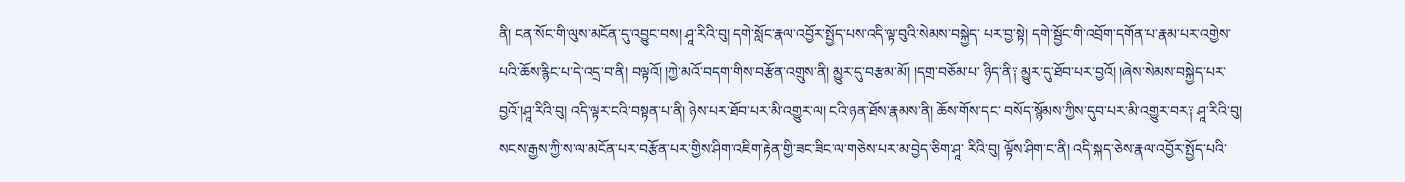ནི། ངན་སོང་གི་ལུས་མངོན་དུ་འབྱུང་བས། ཤཱ་རིའི་བུ། དགེ་སློང་རྣལ་འབྱོར་སྤྱོད་པས་འདི་ལྟ་བུའི་སེམས་བསྐྱེད་ པར་བྱ་སྟེ། དགེ་སྦྱོང་གི་འབྲོག་དགོན་པ་རྣམ་པར་འགྱེས་པའི་ཆོས་རྙིང་པ་དེ་འདྲ་བ་ནི། བལྟའོ། །ཀྱེ་མའོ་བདག་གིས་བརྩོན་འགྲུས་ནི། མྱུར་དུ་བརྩམ་མོ། །དགྲ་བཅོམ་པ་ ཉིད་ནི༑ མྱུར་དུ་ཐོབ་པར་བྱའོ། །ཞེས་སེམས་བསྐྱེད་པར་བྱའོ་།ཤཱ་རིའི་བུ། འདི་ལྟར་ངའི་བསྟན་པ་ནི། ཉེས་པར་ཐོབ་པར་མི་འགྱུར་ལ། ངའི་ཉན་ཐོས་རྣམས་ནི། ཆོས་གོས་དང་ བསོད་སྙོམས་ཀྱིས་དུབ་པར་མི་འགྱུར་བར༑ ཤཱ་རིའི་བུ། སངས་རྒྱས་ཀྱི་ས་ལ་མངོན་པར་བརྩོན་པར་གྱིས་ཤིག་འཇིག་རྟེན་གྱི་ཟང་ཟིང་ལ་གཅེས་པར་མ་བྱེད་ཅིག་ཤཱ་ རིའི་བུ། ལྟོས་ཤིག་ང་ནི། འདི་སྐད་ཅེས་རྣལ་འབྱོར་སྤྱོད་པའི་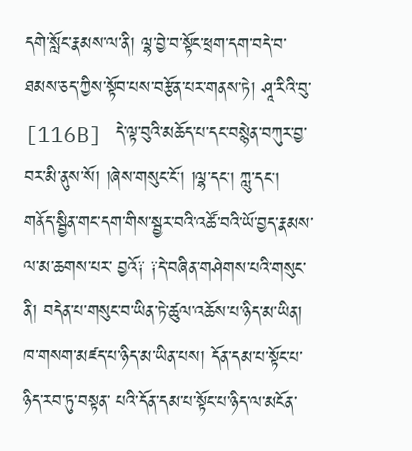དགེ་སློང་རྣམས་ལ་ནི། ལྷ་བྱེ་བ་སྟོང་ཕྲག་དག་བདེ་བ་ཐམས་ཅད་ཀྱིས་སྟོབ་པས་བརྩོན་པར་གནས་ཏེ། ཤཱ་རིའི་བུ་ [116B] དེ་ལྟ་བུའི་མཆོད་པ་དང་བསྙེན་བཀུར་བྱ་བར་མི་ནུས་སོ། །ཞེས་གསུང་ངོ། །ལྷ་དང། ཀླུ་དང། གནོད་སྦྱིན་གང་དག་གིས་སྦྱར་བའི་འཚོ་བའི་ཡོ་བྱད་རྣམས་ལ་མ་ཆགས་པར་ བྱའོ༑ ༑དེ་བཞིན་གཤེགས་པའི་གསུང་ནི། བདེན་པ་གསུང་བ་ཡིན་ཏེ་ཚུལ་འཆོས་པ་ཉིད་མ་ཡིན། ཁ་གསག་མཛད་པ་ཉིད་མ་ཡིན་པས། དོན་དམ་པ་སྟོང་པ་ཉིད་རབ་ཏུ་བསྟན་ པའི་དོན་དམ་པ་སྟོང་པ་ཉིད་ལ་མངོན་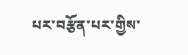པར་བརྩོན་པར་གྱིས་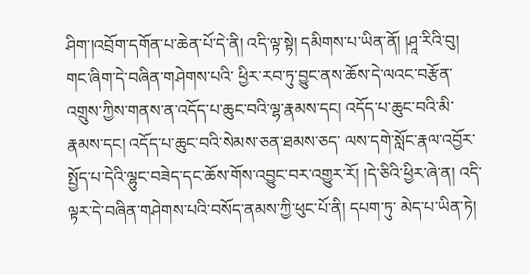ཤིག་།འབྲོག་དགོན་པ་ཆེན་པོ་དེ་ནི། འདི་ལྟ་སྟེ། དམིགས་པ་ཡིན་ནོ། །ཤཱ་རིའི་བུ། གང་ཞིག་དེ་བཞིན་གཤེགས་པའི་ ཕྱིར་རབ་ཏུ་བྱུང་ནས་ཆོས་དེ་ལའང་བརྩོན་འགྲུས་ཀྱིས་གནས་ན་འདོད་པ་ཆུང་བའི་ལྷ་རྣམས་དང། འདོད་པ་ཆུང་བའི་མི་རྣམས་དང། འདོད་པ་ཆུང་བའི་སེམས་ཅན་ཐམས་ཅད་ ལས་དགེ་སློང་རྣལ་འབྱོར་སྤྱོད་པ་དེའི་ལྷུང་བཟེད་དང་ཆོས་གོས་འབྱུང་བར་འགྱུར་རོ། །དེ་ཅིའི་ཕྱིར་ཞེ་ན། འདི་ལྟར་དེ་བཞིན་གཤེགས་པའི་བསོད་ནམས་ཀྱི་ཕུང་པོ་ནི། དཔག་ཏུ་ མེད་པ་ཡིན་ཏེ།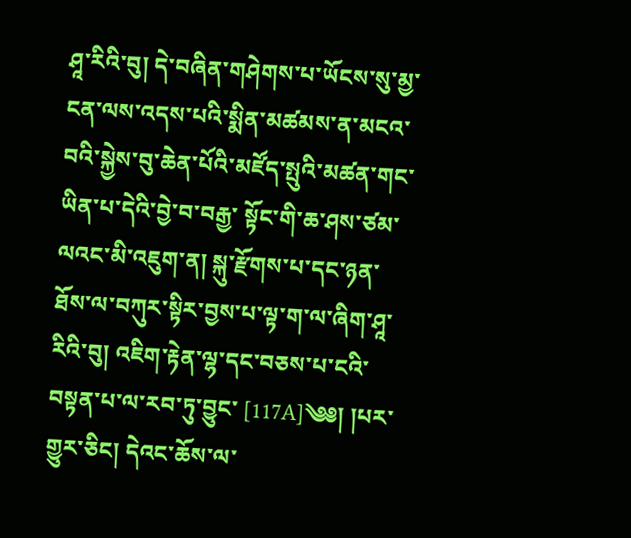ཤཱ་རིའི་བུ། དེ་བཞིན་གཤེགས་པ་ཡོངས་སུ་མྱ་ངན་ལས་འདས་པའི་སྨིན་མཚམས་ན་མངའ་བའི་སྐྱེས་བུ་ཆེན་པོའི་མཛོད་སྤུའི་མཚན་གང་ཡིན་པ་དེའི་བྱེ་བ་བརྒྱ་ སྟོང་གི་ཆ་ཤས་ཙམ་ལའང་མི་འཇུག་ན། སྐུ་རྫོགས་པ་དང་ཉན་ཐོས་ལ་བཀུར་སྟིར་བྱས་པ་ལྟ་ག་ལ་ཞིག་ཤཱ་རིའི་བུ། འཇིག་རྟེན་ལྷ་དང་བཅས་པ་ངའི་བསྟན་པ་ལ་རབ་ཏུ་བྱུང་ [117A]༄༅། །པར་གྱུར་ཅིང། དེའང་ཆོས་ལ་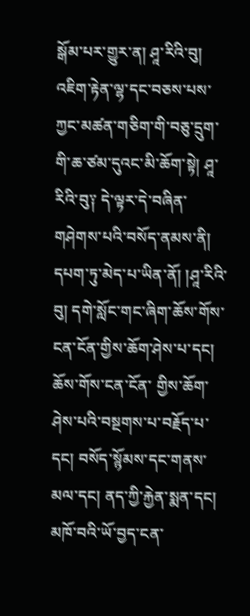སྒོམ་པར་གྱུར་ན། ཤཱ་རིའི་བུ། འཇིག་རྟེན་ལྷ་དང་བཅས་པས་ཀྱང་མཚན་གཅིག་གི་བཅུ་དྲུག་གི་ཆ་ཙམ་དུའང་མི་ཆོག་སྟེ། ཤཱ་ རིའི་བུ༑ དེ་ལྟར་དེ་བཞིན་གཤེགས་པའི་བསོད་ནམས་ནི། དཔག་ཏུ་མེད་པ་ཡིན་ནོ། །ཤཱ་རིའི་བུ། དགེ་སློང་གང་ཞིག་ཆོས་གོས་ངན་ངོན་གྱིས་ཆོག་ཤེས་པ་དང། ཆོས་གོས་ངན་ངོན་ གྱིས་ཆོག་ཤེས་པའི་བསྔགས་པ་བརྗོད་པ་དང། བསོད་སྙོམས་དང་གནས་མལ་དང། ནད་ཀྱི་རྐྱེན་སྨན་དང། མཁོ་བའི་ཡོ་བྱད་ངན་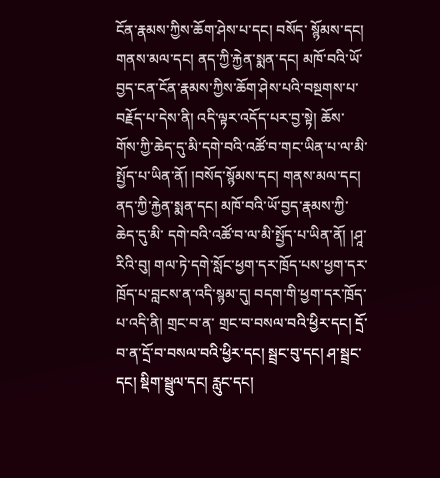ངོན་རྣམས་ཀྱིས་ཆོག་ཤེས་པ་དང། བསོད་ སྙོམས་དང། གནས་མལ་དང། ནད་ཀྱི་རྐྱེན་སྨན་དང། མཁོ་བའི་ཡོ་བྱད་ངན་ངོན་རྣམས་ཀྱིས་ཆོག་ཤེས་པའི་བསྔགས་པ་བརྗོད་པ་དེས་ནི། འདི་ལྟར་འདོད་པར་བྱ་སྟེ། ཆོས་ གོས་ཀྱི་ཆེད་དུ་མི་དགེ་བའི་འཚོ་བ་གང་ཡིན་པ་ལ་མི་སྤྱོད་པ་ཡིན་ནོ། །བསོད་སྙོམས་དང། གནས་མལ་དང། ནད་ཀྱི་རྐྱེན་སྨན་དང། མཁོ་བའི་ཡོ་བྱད་རྣམས་ཀྱི་ཆེད་དུ་མི་ དགེ་བའི་འཚོ་བ་ལ་མི་སྤྱོད་པ་ཡིན་ནོ། །ཤཱ་རིའི་བུ། གལ་ཏེ་དགེ་སློང་ཕྱག་དར་ཁྲོད་པས་ཕྱག་དར་ཁྲོད་པ་བླངས་ན་འདི་སྙམ་དུ། བདག་གི་ཕྱག་དར་ཁྲོད་པ་འདི་ནི། གྲང་བ་ན་ གྲང་བ་བསལ་བའི་ཕྱིར་དང། དྲོ་བ་ན་དྲོ་བ་བསལ་བའི་ཕྱིར་དང། སྦྲང་བུ་དང། ཤ་སྦྲང་དང། སྡིག་སྦྲུལ་དང། རླུང་དང།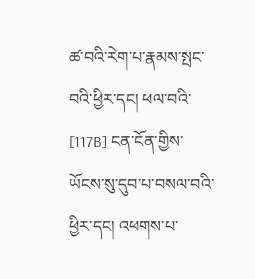ཚ་བའི་རེག་པ་རྣམས་སྤང་བའི་ཕྱིར་དང། ཕལ་བའི་ [117B] ངན་ངོན་གྱིས་ཡོངས་སུ་དུབ་པ་བསལ་བའི་ཕྱིར་དང། འཕགས་པ་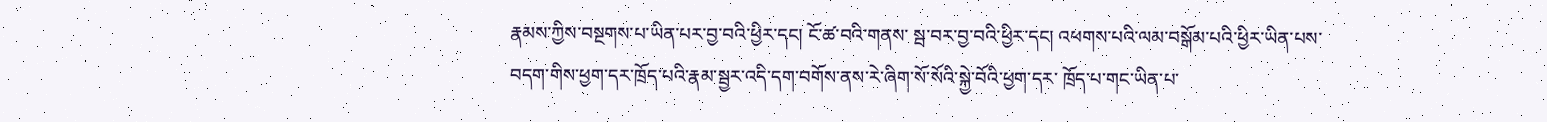རྣམས་ཀྱིས་བསྔགས་པ་ཡིན་པར་བྱ་བའི་ཕྱིར་དང། ངོ་ཚ་བའི་གནས་ སྦ་བར་བྱ་བའི་ཕྱིར་དང། འཕགས་པའི་ལམ་བསྒོམ་པའི་ཕྱིར་ཡིན་པས་བདག་གིས་ཕྱག་དར་ཁྲོད་པའི་རྣམ་སྦྱར་འདི་དག་བགོས་ནས་རེ་ཞིག་སོ་སོའི་སྐྱེ་བོའི་ཕྱག་དར་ ཁྲོད་པ་གང་ཡིན་པ་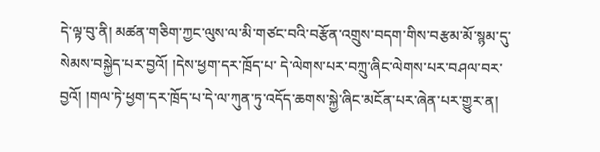དེ་ལྟ་བུ་ནི། མཚན་གཅིག་ཀྱང་ལུས་ལ་མི་གཙང་བའི་བརྩོན་འགྲུས་བདག་གིས་བརྩམ་མོ་སྙམ་དུ་སེམས་བསྐྱེད་པར་བྱའོ། །དེས་ཕྱག་དར་ཁྲོད་པ་ དེ་ལེགས་པར་བཀྲུ་ཞིང་ལེགས་པར་བཤལ་བར་བྱའོ། །གལ་ཏེ་ཕྱག་དར་ཁྲོད་པ་དེ་ལ་ཀུན་ཏུ་འདོད་ཆགས་སྐྱེ་ཞིང་མངོན་པར་ཞེན་པར་གྱུར་ན།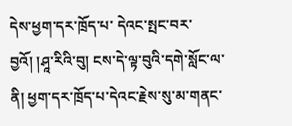དེས་ཕྱག་དར་ཁྲོད་པ་ དེའང་སྤང་བར་བྱའོ། །ཤཱ་རིའི་བུ། ངས་དེ་ལྟ་བུའི་དགེ་སློང་ལ་ནི། ཕྱག་དར་ཁྲོད་པ་དེའང་རྗེས་སུ་མ་གནང་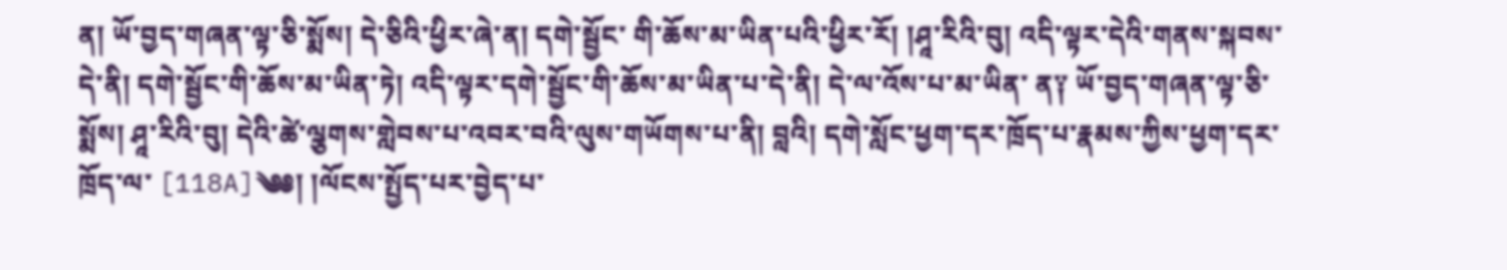ན། ཡོ་བྱད་གཞན་ལྟ་ཅི་སྨོས། དེ་ཅིའི་ཕྱིར་ཞེ་ན། དགེ་སྦྱོང་ གི་ཆོས་མ་ཡིན་པའི་ཕྱིར་རོ། །ཤཱ་རིའི་བུ། འདི་ལྟར་དེའི་གནས་སྐབས་དེ་ནི། དགེ་སྦྱོང་གི་ཆོས་མ་ཡིན་ཏེ། འདི་ལྟར་དགེ་སྦྱོང་གི་ཆོས་མ་ཡིན་པ་དེ་ནི། དེ་ལ་འོས་པ་མ་ཡིན་ ན༑ ཡོ་བྱད་གཞན་ལྟ་ཅི་སྨོས། ཤཱ་རིའི་བུ། དེའི་ཚེ་ལྕགས་གླེབས་པ་འབར་བའི་ལུས་གཡོགས་པ་ནི། བླའི། དགེ་སློང་ཕྱག་དར་ཁྲོད་པ་རྣམས་ཀྱིས་ཕྱག་དར་ཁྲོད་ལ་ [118A]༄༅། །ལོངས་སྤྱོད་པར་བྱེད་པ་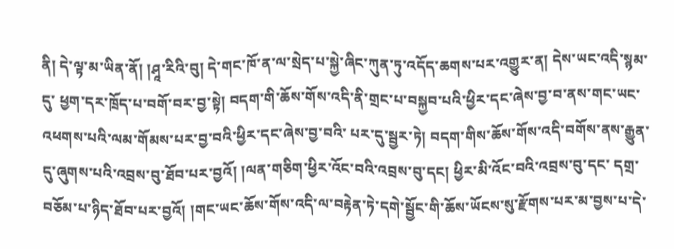ནི། དེ་ལྟ་མ་ཡིན་ནོ། །ཤཱ་རིའི་བུ། དེ་གང་ཁོ་ན་ལ་སྲེད་པ་སྐྱེ་ཞིང་ཀུན་ཏུ་འདོད་ཆགས་པར་འགྱུར་ན། དེས་ཡང་འདི་སྙམ་དུ་ ཕྱག་དར་ཁྲོད་པ་བགོ་བར་བྱ་སྟེ། བདག་གི་ཆོས་གོས་འདི་ནི་གྲང་པ་བསྐྱབ་པའི་ཕྱིར་དང་ཞེས་བྱ་བ་ནས་གང་ཡང་འཕགས་པའི་ལམ་གོམས་པར་བྱ་བའི་ཕྱིར་དང་ཞེས་བྱ་བའི་ པར་དུ་སྦྱར་ཏེ། བདག་གིས་ཆོས་གོས་འདི་བགོས་ནས་རྒྱུན་དུ་ཞུགས་པའི་འབྲས་བུ་ཐོབ་པར་བྱའོ། །ལན་གཅིག་ཕྱིར་འོང་བའི་འབྲས་བུ་དང། ཕྱིར་མི་འོང་བའི་འབྲས་བུ་དང་ དགྲ་བཅོམ་པ་ཉིད་ཐོབ་པར་བྱའོ། །གང་ཡང་ཆོས་གོས་འདི་ལ་བརྟེན་ཏེ་དགེ་སྦྱོང་གི་ཆོས་ཡོངས་སུ་རྫོགས་པར་མ་བྱས་པ་དེ་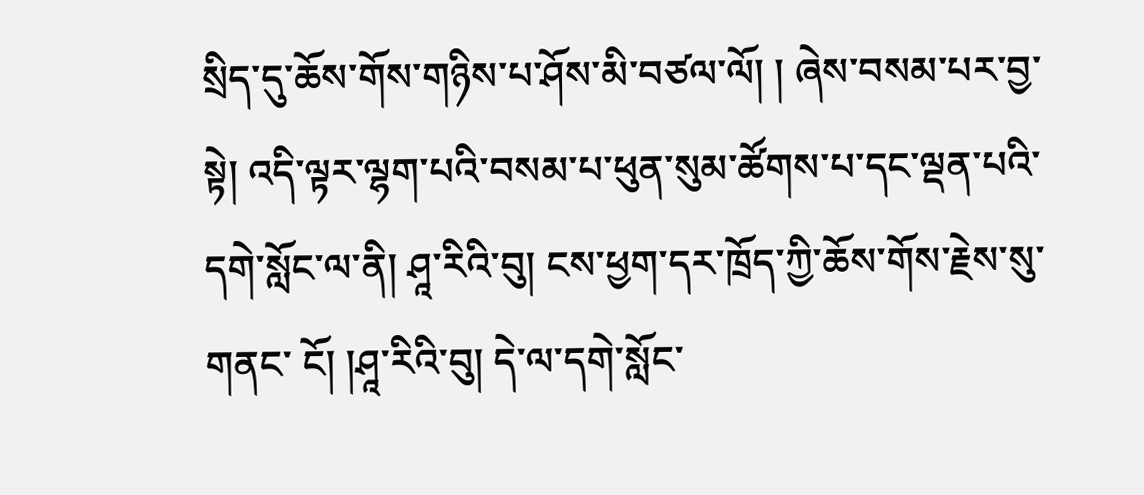སྲིད་དུ་ཆོས་གོས་གཉིས་པ་ཤོས་མི་བཙལ་ལོ། ། ཞེས་བསམ་པར་བྱ་སྟེ། འདི་ལྟར་ལྷག་པའི་བསམ་པ་ཕུན་སུམ་ཚོགས་པ་དང་ལྡན་པའི་དགེ་སློང་ལ་ནི། ཤཱ་རིའི་བུ། ངས་ཕྱག་དར་ཁྲོད་ཀྱི་ཆོས་གོས་རྗེས་སུ་གནང་ ངོ། །ཤཱ་རིའི་བུ། དེ་ལ་དགེ་སློང་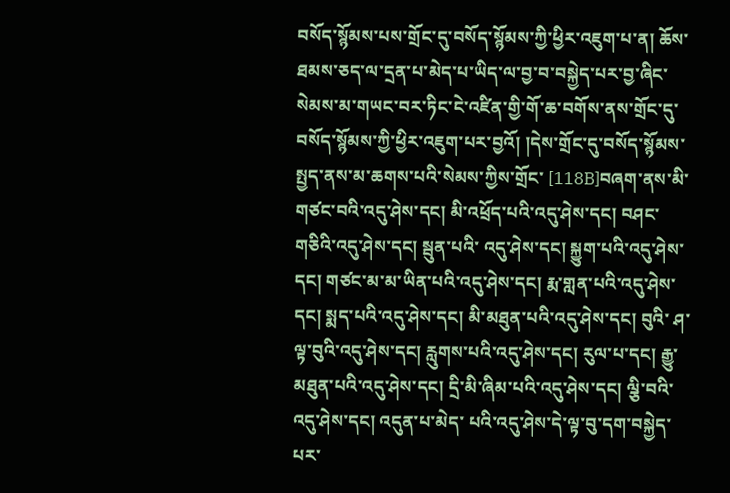བསོད་སྙོམས་པས་གྲོང་དུ་བསོད་སྙོམས་ཀྱི་ཕྱིར་འཇུག་པ་ན། ཆོས་ཐམས་ཅད་ལ་དྲན་པ་མེད་པ་ཡིད་ལ་བྱ་བ་བསྐྱེད་པར་བྱ་ཞིང་ སེམས་མ་གཡང་བར་ཏིང་ངེ་འཛིན་གྱི་གོ་ཆ་བགོས་ནས་གྲོང་དུ་བསོད་སྙོམས་ཀྱི་ཕྱིར་འཇུག་པར་བྱའོ། །དེས་གྲོང་དུ་བསོད་སྙོམས་སྤྱད་ནས་མ་ཆགས་པའི་སེམས་ཀྱིས་གྲོང་ [118B]བཞག་ནས་མི་གཙང་བའི་འདུ་ཤེས་དང། མི་འཕྲོད་པའི་འདུ་ཤེས་དང། བཤང་གཅིའི་འདུ་ཤེས་དང། སྦུན་པའི་ འདུ་ཤེས་དང། སྐྱུག་པའི་འདུ་ཤེས་དང། གཙང་མ་མ་ཡིན་པའི་འདུ་ཤེས་དང། རྨ་གླན་པའི་འདུ་ཤེས་དང། སྨད་པའི་འདུ་ཤེས་དང། མི་མཐུན་པའི་འདུ་ཤེས་དང། བུའི་ ཤ་ལྟ་བུའི་འདུ་ཤེས་དང། རླུགས་པའི་འདུ་ཤེས་དང། རུལ་པ་དང། རྒྱུ་མཐུན་པའི་འདུ་ཤེས་དང། དྲི་མི་ཞིམ་པའི་འདུ་ཤེས་དང། ལྕི་བའི་འདུ་ཤེས་དང། འདུན་པ་མེད་ པའི་འདུ་ཤེས་དེ་ལྟ་བུ་དག་བསྐྱེད་པར་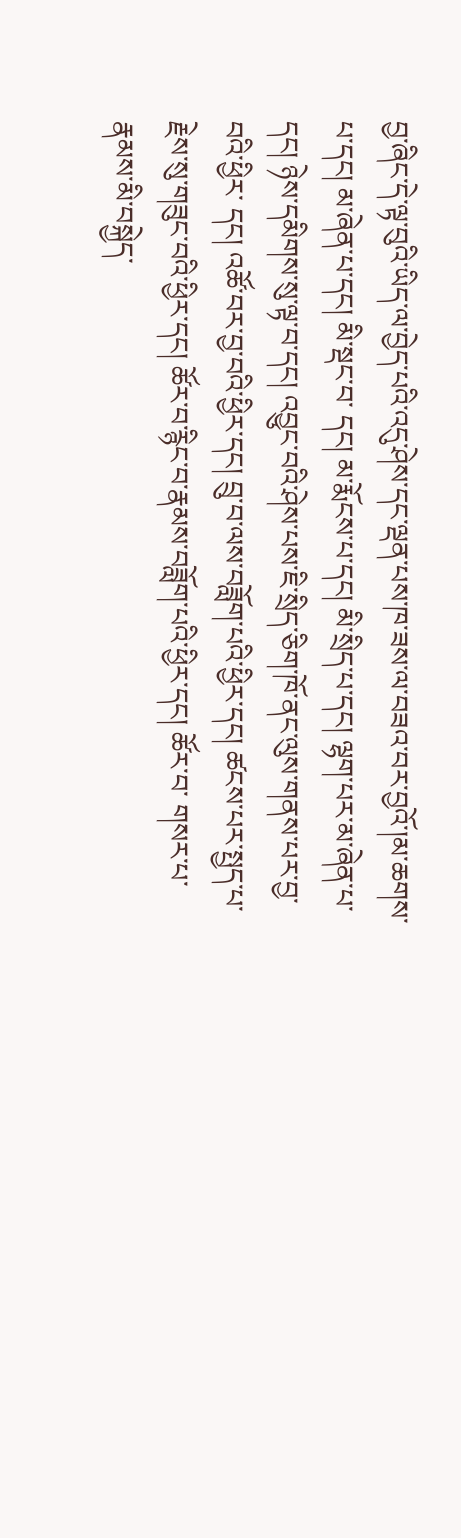བྱ་ཞིང་དེ་ལྟ་བུའི་ཡིད་ལ་བྱེད་པའི་འདུ་ཤེས་དང་ལྡན་པས་ཁ་ཟས་ལ་བཟའ་བར་བྱའོ་།མ་ཆགས་པ་དང། མ་ཞེན་པ་དང། མི་སྡང་བ་ དང། མ་རྨོངས་པ་དང། མི་སྲིད་པ་དང། ལྷག་པར་མ་ཞེན་པ་དང། ཉེས་དམིགས་སུ་ལྟ་བ་དང། འབྱུང་བའི་ཤེས་པས་ཇི་སྲིད་ཅིག་ཁོ་ནང་ལུས་གནས་པར་བྱ་བའི་ཕྱིར་ དང། འཚོ་བར་བྱ་བའི་ཕྱིར་དང། བྲུ་བ་ལས་བཟློག་པའི་ཕྱིར་དང། ཚངས་པར་སྤྱད་པ་རྗེས་སུ་གཟུང་བའི་ཕྱིར་དང། ཚོར་བ་རྙིང་བ་རྣམས་བཟློག་པའི་ཕྱིར་དང། ཚོར་བ་ གསར་པ་རྣམས་མི་བསྐྱེད་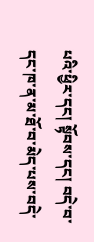པའི་ཕྱིར་དང། སྟོབས་དང། བདེ་བ་དང་ཁ་ན་མ་ཐོ་བ་མེད་པས་བདེ་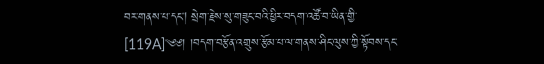བར་གནས་པ་དང། སྲེག་རྗེས་སུ་གཟུང་བའི་ཕྱིར་བདག་འཚོ་བ་ཡིན་གྱི་ [119A]༄༅། །བདག་བརྩོན་འགྲུས་རྩོམ་པ་ལ་གནས་ཤིང་ལུས་ཀྱི་སྟོབས་དང་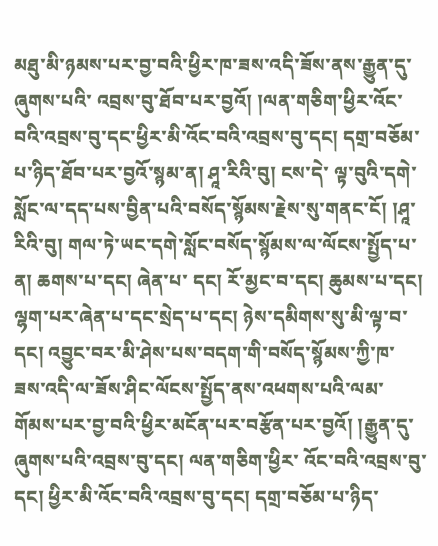མཐུ་མི་ཉམས་པར་བྱ་བའི་ཕྱིར་ཁ་ཟས་འདི་ཟོས་ནས་རྒྱུན་དུ་ཞུགས་པའི་ འབྲས་བུ་ཐོབ་པར་བྱའོ། །ལན་གཅིག་ཕྱིར་འོང་བའི་འབྲས་བུ་དང་ཕྱིར་མི་འོང་བའི་འབྲས་བུ་དང། དགྲ་བཅོམ་པ་ཉིད་ཐོབ་པར་བྱའོ་སྙམ་ན། ཤཱ་རིའི་བུ། ངས་དེ་ ལྟ་བུའི་དགེ་སློང་ལ་དད་པས་བྱིན་པའི་བསོད་སྙོམས་རྗེས་སུ་གནང་ངོ། །ཤཱ་རིའི་བུ། གལ་ཏེ་ཡང་དགེ་སློང་བསོད་སྙོམས་ལ་ལོངས་སྤྱོད་པ་ན། ཆགས་པ་དང། ཞེན་པ་ དང། རོ་མྱང་བ་དང། ཆུམས་པ་དང། ལྷག་པར་ཞེན་པ་དང་སྲེད་པ་དང། ཉེས་དམིགས་སུ་མི་ལྟ་བ་དང། འབྱུང་བར་མི་ཤེས་པས་བདག་གི་བསོད་སྙོམས་ཀྱི་ཁ་ ཟས་འདི་ལ་ཟོས་ཤིང་ལོངས་སྤྱོད་ནས་འཕགས་པའི་ལམ་གོམས་པར་བྱ་བའི་ཕྱིར་མངོན་པར་བརྩོན་པར་བྱའོ། །རྒྱུན་དུ་ཞུགས་པའི་འབྲས་བུ་དང། ལན་གཅིག་ཕྱིར་ འོང་བའི་འབྲས་བུ་དང། ཕྱིར་མི་འོང་བའི་འབྲས་བུ་དང། དགྲ་བཅོམ་པ་ཉིད་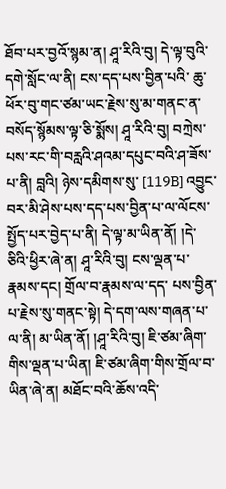ཐོབ་པར་བྱའོ་སྙམ་ན། ཤཱ་རིའི་བུ། དེ་ལྟ་བུའི་དགེ་སློང་ལ་ནི། ངས་དད་པས་བྱིན་པའི་ ཆུ་ཕོར་བུ་གང་ཙམ་ཡང་རྗེས་སུ་མ་གནང་ན་བསོད་སྙོམས་ལྟ་ཅི་སྨོས། ཤཱ་རིའི་བུ། བཀྲེས་པས་རང་གི་བརླའི་ཤའམ་དཔུང་བའི་ཤ་ཟོས་པ་ནི། བླའི། ཉེས་དམིགས་སུ་ [119B] འབྱུང་བར་མི་ཤེས་པས་དད་པས་བྱིན་པ་ལ་ལོངས་སྤྱོད་པར་བྱེད་པ་ནི། དེ་ལྟ་མ་ཡིན་ནོ། །དེ་ཅིའི་ཕྱིར་ཞེ་ན། ཤཱ་རིའི་བུ། ངས་ལྡན་པ་རྣམས་དང། གྲོལ་བ་རྣམས་ལ་དད་ པས་བྱིན་པ་རྗེས་སུ་གནང་སྟེ། དེ་དག་ལས་གཞན་པ་ལ་ནི། མ་ཡིན་ནོ། །ཤཱ་རིའི་བུ། ཇི་ཙམ་ཞིག་གིས་ལྡན་པ་ཡིན། ཇི་ཙམ་ཞིག་གིས་གྲོལ་བ་ཡིན་ཞེ་ན། མཐོང་བའི་ཆོས་འདི་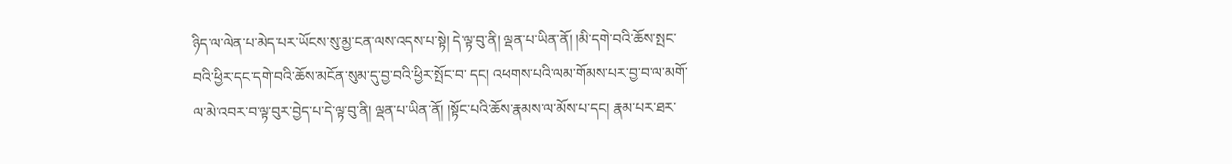ཉིད་ལ་ལེན་པ་མེད་པར་ཡོངས་སུ་མྱ་ངན་ལས་འདས་པ་སྟེ། དེ་ལྟ་བུ་ནི། ལྡན་པ་ཡིན་ནོ། །མི་དགེ་བའི་ཆོས་སྤང་བའི་ཕྱིར་དང་དགེ་བའི་ཆོས་མངོན་སུམ་དུ་བྱ་བའི་ཕྱིར་སྤོང་བ་ དང། འཕགས་པའི་ལམ་གོམས་པར་བྱ་བ་ལ་མགོ་ལ་མེ་འབར་བ་ལྟ་བུར་བྱེད་པ་དེ་ལྟ་བུ་ནི། ལྡན་པ་ཡིན་ནོ། །སྟོང་པའི་ཆོས་རྣམས་ལ་མོས་པ་དང། རྣམ་པར་ཐར་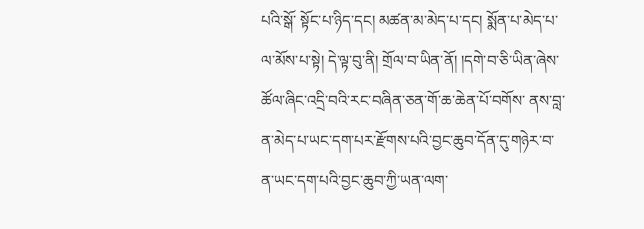པའི་སྒོ་ སྟོང་པ་ཉིད་དང། མཚན་མ་མེད་པ་དང། སྨོན་པ་མེད་པ་ལ་མོས་པ་སྟེ། དེ་ལྟ་བུ་ནི། གྲོལ་བ་ཡིན་ནོ། །དགེ་བ་ཅི་ཡིན་ཞེས་ཚོལ་ཞིང་འདྲི་བའི་རང་བཞིན་ཅན་གོ་ཆ་ཆེན་པོ་བགོས་ ནས་བླ་ན་མེད་པ་ཡང་དག་པར་རྫོགས་པའི་བྱང་ཆུབ་དོན་དུ་གཉེར་བ་ན་ཡང་དག་པའི་བྱང་ཆུབ་ཀྱི་ཡན་ལག་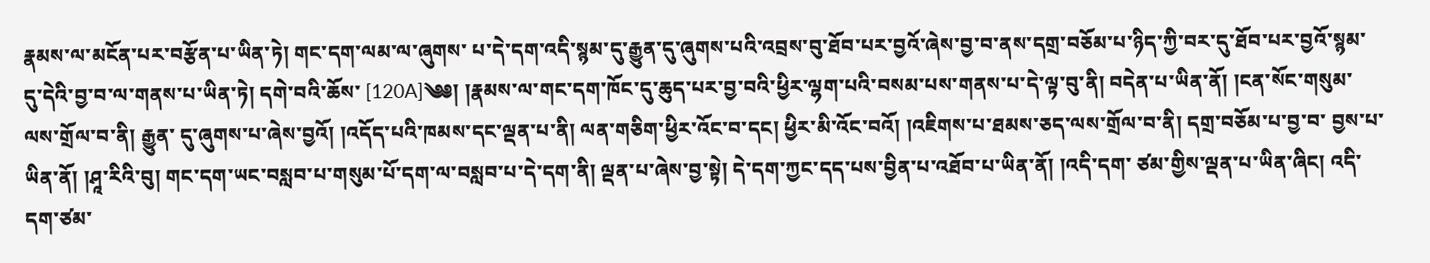རྣམས་ལ་མངོན་པར་བརྩོན་པ་ཡིན་ཏེ། གང་དག་ལམ་ལ་ཞུགས་ པ་དེ་དག་འདི་སྙམ་དུ་རྒྱུན་དུ་ཞུགས་པའི་འབྲས་བུ་ཐོབ་པར་བྱའོ་ཞེས་བྱ་བ་ནས་དགྲ་བཅོམ་པ་ཉིད་ཀྱི་བར་དུ་ཐོབ་པར་བྱའོ་སྙམ་དུ་དེའི་བྱ་བ་ལ་གནས་པ་ཡིན་ཏེ། དགེ་བའི་ཆོས་ [120A]༄༅། །རྣམས་ལ་གང་དག་ཁོང་དུ་ཆུད་པར་བྱ་བའི་ཕྱིར་ལྷག་པའི་བསམ་པས་གནས་པ་དེ་ལྟ་བུ་ནི། བདེན་པ་ཡིན་ནོ། །ངན་སོང་གསུམ་ལས་གྲོལ་བ་ནི། རྒྱུན་ དུ་ཞུགས་པ་ཞེས་བྱའོ། །འདོད་པའི་ཁམས་དང་ལྡན་པ་ནི། ལན་གཅིག་ཕྱིར་འོང་བ་དང། ཕྱིར་མི་འོང་བའོ། །འཇིགས་པ་ཐམས་ཅད་ལས་གྲོལ་བ་ནི། དགྲ་བཅོམ་པ་བྱ་བ་ བྱས་པ་ཡིན་ནོ། །ཤཱ་རིའི་བུ། གང་དག་ཡང་བསླབ་པ་གསུམ་པོ་དག་ལ་བསླབ་པ་དེ་དག་ནི། ལྡན་པ་ཞེས་བྱ་སྟེ། དེ་དག་ཀྱང་དད་པས་བྱིན་པ་འཐོབ་པ་ཡིན་ནོ། །འདི་དག་ ཙམ་གྱིས་ལྡན་པ་ཡིན་ཞིང། འདི་དག་ཙམ་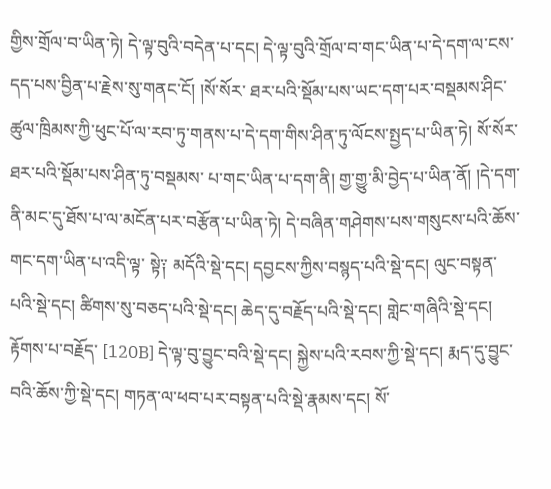གྱིས་གྲོལ་བ་ཡིན་ཏེ། དེ་ལྟ་བུའི་བདེན་པ་དང། དེ་ལྟ་བུའི་གྲོལ་བ་གང་ཡིན་པ་དེ་དག་ལ་ངས་དད་པས་བྱིན་པ་རྗེས་སུ་གནང་ངོ། །སོ་སོར་ ཐར་པའི་སྡོམ་པས་ཡང་དག་པར་བསྡམས་ཤིང་ཚུལ་ཁྲིམས་ཀྱི་ཕུང་པོ་ལ་རབ་ཏུ་གནས་པ་དེ་དག་གིས་ཤིན་ཏུ་ལོངས་སྤྱད་པ་ཡིན་ཏེ། སོ་སོར་ཐར་པའི་སྡོམ་པས་ཤིན་ཏུ་བསྡམས་ པ་གང་ཡིན་པ་དག་ནི། གྱ་གྱུ་མི་བྱེད་པ་ཡིན་ནོ། །དེ་དག་ནི་མང་དུ་ཐོས་པ་ལ་མངོན་པར་བརྩོན་པ་ཡིན་ཏེ། དེ་བཞིན་གཤེགས་པས་གསུངས་པའི་ཆོས་གང་དག་ཡིན་པ་འདི་ལྟ་ སྟེ༑ མདོའི་སྡེ་དང། དབྱངས་ཀྱིས་བསྙད་པའི་སྡེ་དང། ལུང་བསྟན་པའི་སྡེ་དང། ཚིགས་སུ་བཅད་པའི་སྡེ་དང། ཆེད་དུ་བརྗོད་པའི་སྡེ་དང། གླེང་གཞིའི་སྡེ་དང། རྟོགས་པ་བརྗོད་ [120B] དེ་ལྟ་བུ་བྱུང་བའི་སྡེ་དང། སྐྱེས་པའི་རབས་ཀྱི་སྡེ་དང། རྨད་དུ་བྱུང་བའི་ཆོས་ཀྱི་སྡེ་དང། གཏན་ལ་ཕབ་པར་བསྟན་པའི་སྡེ་རྣམས་དང། སོ་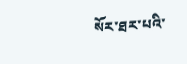སོར་ཐར་པའི་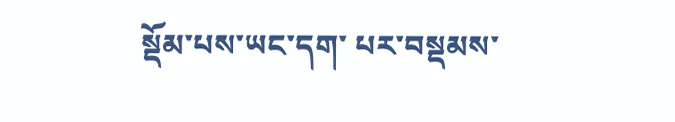སྡོམ་པས་ཡང་དག་ པར་བསྡམས་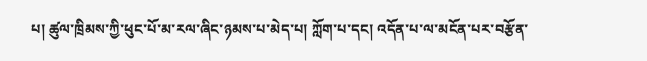པ། ཚུལ་ཁྲིམས་ཀྱི་ཕུང་པོ་མ་རལ་ཞིང་ཉམས་པ་མེད་པ། ཀློག་པ་དང། འདོན་པ་ལ་མངོན་པར་བརྩོན་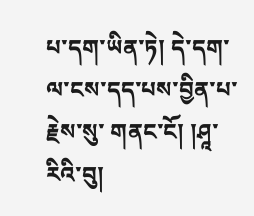པ་དག་ཡིན་ཏེ། དེ་དག་ལ་ངས་དད་པས་བྱིན་པ་རྗེས་སུ་ གནང་ངོ། །ཤཱ་རིའི་བུ།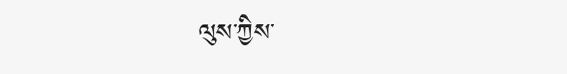ལུས་ཀྱིས་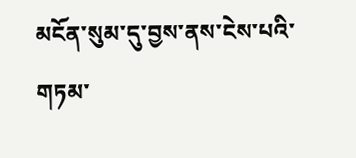མངོན་སུམ་དུ་བྱས་ནས་ངེས་པའི་གཏམ་